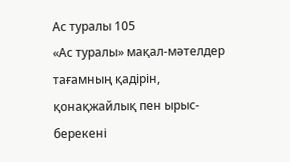Ас туралы 105
«Ас туралы» мақал-мәтелдер тағамның қадірін, қонақжайлық пен ырыс-берекені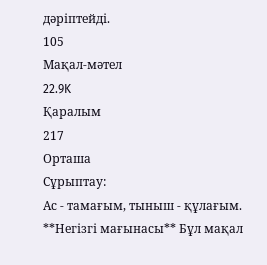дәріптейді.
105
Мақал-мәтел
22.9K
Қаралым
217
Орташа
Сұрыптау:
Ас - тамағым, тыныш - құлағым.
**Негізгі мағынасы** Бұл мақал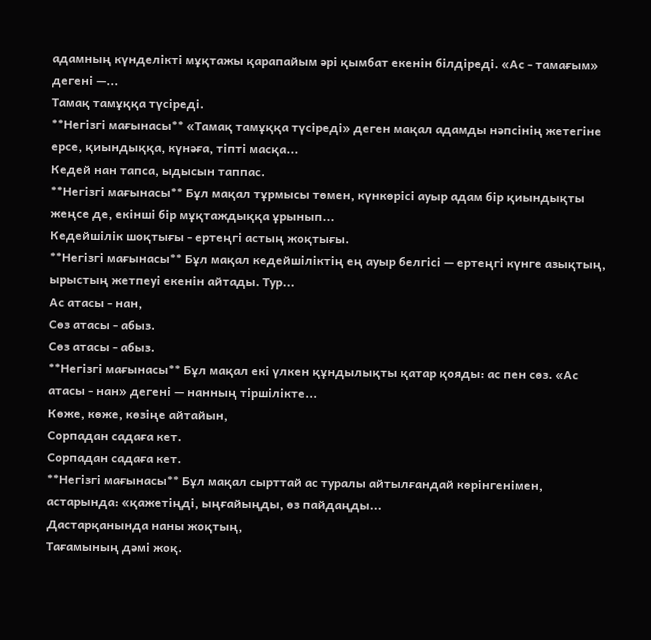адамның күнделікті мұқтажы қарапайым әрі қымбат екенін білдіреді. «Ас - тамағым» дегені —...
Тамақ тамұққа түсіреді.
**Негізгі мағынасы** «Тамақ тамұққа түсіреді» деген мақал адамды нәпсінің жетегіне ерсе, қиындыққа, күнәға, тіпті масқа...
Кедей нан тапса, ыдысын таппас.
**Негізгі мағынасы** Бұл мақал тұрмысы төмен, күнкөрісі ауыр адам бір қиындықты жеңсе де, екінші бір мұқтаждыққа ұрынып...
Кедейшілік шоқтығы - ертеңгі астың жоқтығы.
**Негізгі мағынасы** Бұл мақал кедейшіліктің ең ауыр белгісі — ертеңгі күнге азықтың, ырыстың жетпеуі екенін айтады. Тур...
Ас атасы - нан,
Сөз атасы - абыз.
Сөз атасы - абыз.
**Негізгі мағынасы** Бұл мақал екі үлкен құндылықты қатар қояды: ас пен сөз. «Ас атасы - нан» дегені — нанның тіршілікте...
Көже, көже, көзіңе айтайын,
Сорпадан садаға кет.
Сорпадан садаға кет.
**Негізгі мағынасы** Бұл мақал сырттай ас туралы айтылғандай көрінгенімен, астарында: «қажетіңді, ыңғайыңды, өз пайдаңды...
Дастарқанында наны жоқтың,
Тағамының дәмі жоқ.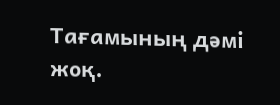Тағамының дәмі жоқ.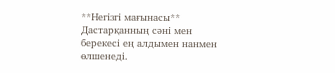**Негізгі мағынасы** Дастарқанның сәні мен берекесі ең алдымен нанмен өлшенеді.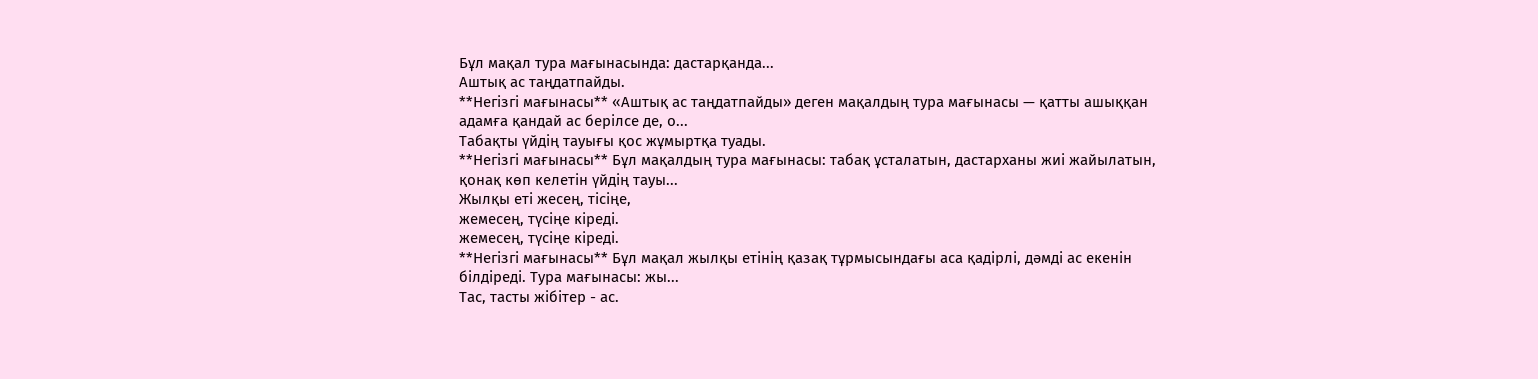Бұл мақал тура мағынасында: дастарқанда...
Аштық ас таңдатпайды.
**Негізгі мағынасы** «Аштық ас таңдатпайды» деген мақалдың тура мағынасы — қатты ашыққан адамға қандай ас берілсе де, о...
Табақты үйдің тауығы қос жұмыртқа туады.
**Негізгі мағынасы** Бұл мақалдың тура мағынасы: табақ ұсталатын, дастарханы жиі жайылатын, қонақ көп келетін үйдің тауы...
Жылқы еті жесең, тісіңе,
жемесең, түсіңе кіреді.
жемесең, түсіңе кіреді.
**Негізгі мағынасы** Бұл мақал жылқы етінің қазақ тұрмысындағы аса қадірлі, дәмді ас екенін білдіреді. Тура мағынасы: жы...
Тас, тасты жібітер - ас.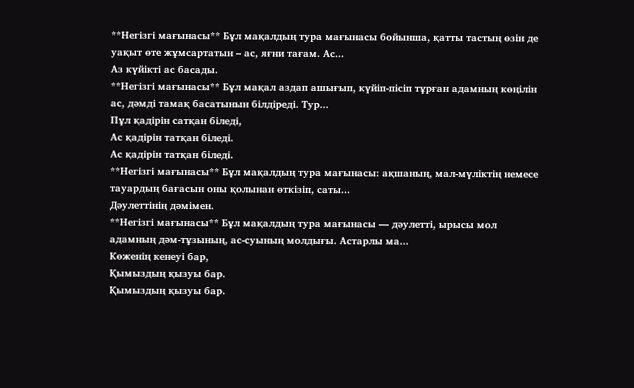**Негізгі мағынасы** Бұл мақалдың тура мағынасы бойынша, қатты тастың өзін де уақыт өте жұмсартатын – ас, яғни тағам. Ас...
Аз күйікті ас басады.
**Негізгі мағынасы** Бұл мақал аздап ашығып, күйіп-пісіп тұрған адамның көңілін ас, дәмді тамақ басатынын білдіреді. Тур...
Пұл қадірін сатқан біледі,
Ас қадірін татқан біледі.
Ас қадірін татқан біледі.
**Негізгі мағынасы** Бұл мақалдың тура мағынасы: ақшаның, мал-мүліктің немесе тауардың бағасын оны қолынан өткізіп, саты...
Дәулеттінің дәмімен.
**Негізгі мағынасы** Бұл мақалдың тура мағынасы — дәулетті, ырысы мол адамның дәм-тұзының, ас-суының молдығы. Астарлы ма...
Көженің кенеуі бар,
Қымыздың қызуы бар.
Қымыздың қызуы бар.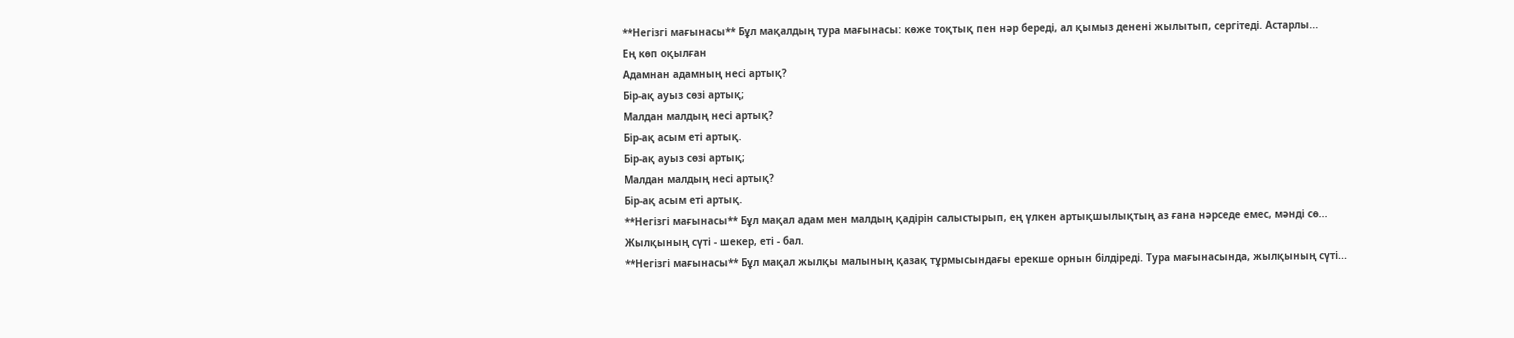**Негізгі мағынасы** Бұл мақалдың тура мағынасы: көже тоқтық пен нәр береді, ал қымыз денені жылытып, сергітеді. Астарлы...
Ең көп оқылған
Адамнан адамның несі артық?
Бір-ақ ауыз сөзі артық;
Малдан малдың несі артық?
Бір-ақ асым еті артық.
Бір-ақ ауыз сөзі артық;
Малдан малдың несі артық?
Бір-ақ асым еті артық.
**Негізгі мағынасы** Бұл мақал адам мен малдың қадірін салыстырып, ең үлкен артықшылықтың аз ғана нәрседе емес, мәнді сө...
Жылқының сүті - шекер, еті - бал.
**Негізгі мағынасы** Бұл мақал жылқы малының қазақ тұрмысындағы ерекше орнын білдіреді. Тура мағынасында, жылқының сүті...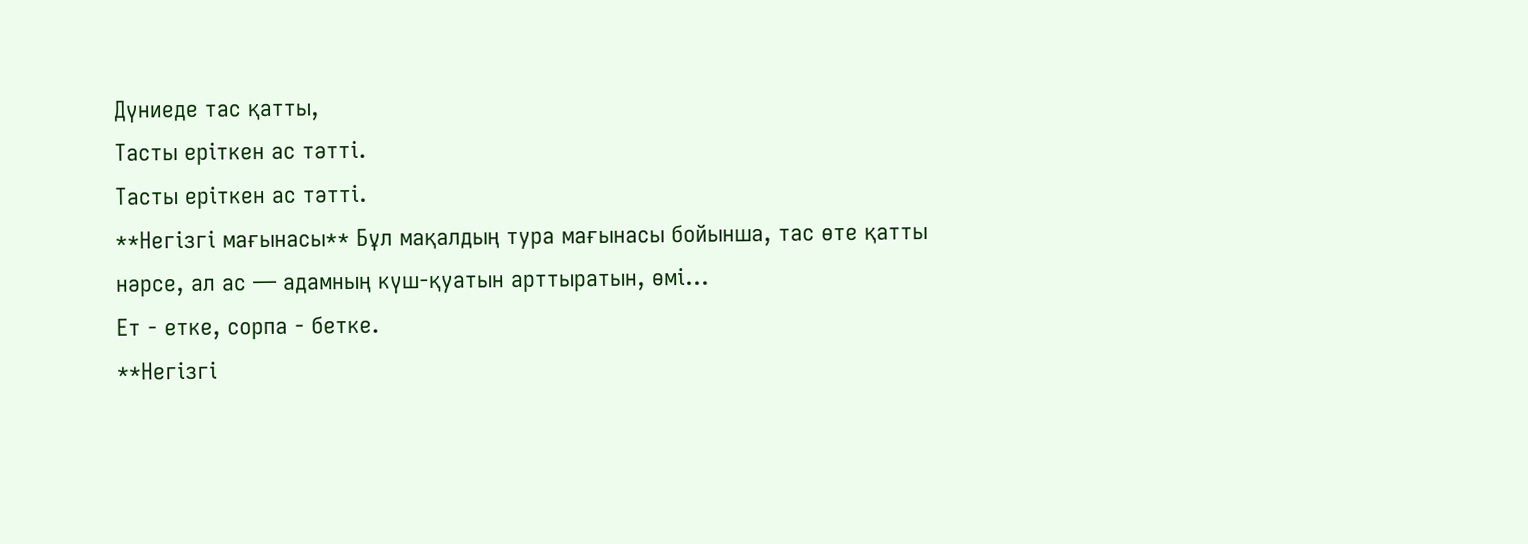Дүниеде тас қатты,
Тасты еріткен ас тәтті.
Тасты еріткен ас тәтті.
**Негізгі мағынасы** Бұл мақалдың тура мағынасы бойынша, тас өте қатты нәрсе, ал ас — адамның күш-қуатын арттыратын, өмі...
Ет - етке, сорпа - бетке.
**Негізгі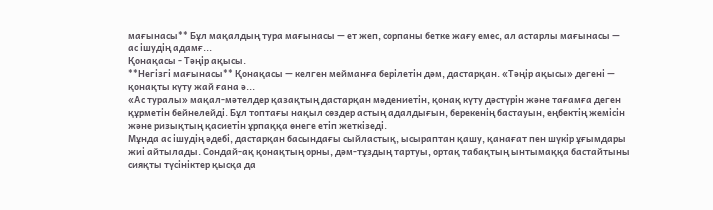мағынасы** Бұл мақалдың тура мағынасы — ет жеп, сорпаны бетке жағу емес, ал астарлы мағынасы — ас ішудің адамғ...
Қонақасы - Тәңір ақысы.
**Негізгі мағынасы** Қонақасы — келген мейманға берілетін дәм, дастарқан. «Тәңір ақысы» дегені — қонақты күту жай ғана ә...
«Ас туралы» мақал-мәтелдер қазақтың дастарқан мәдениетін, қонақ күту дәстүрін және тағамға деген құрметін бейнелейді. Бұл топтағы нақыл сөздер астың адалдығын, берекенің бастауын, еңбектің жемісін және ризықтың қасиетін ұрпаққа өнеге етіп жеткізеді.
Мұнда ас ішудің әдебі, дастарқан басындағы сыйластық, ысыраптан қашу, қанағат пен шүкір ұғымдары жиі айтылады. Сондай-ақ қонақтың орны, дәм-тұздың тартуы, ортақ табақтың ынтымаққа бастайтыны сияқты түсініктер қысқа да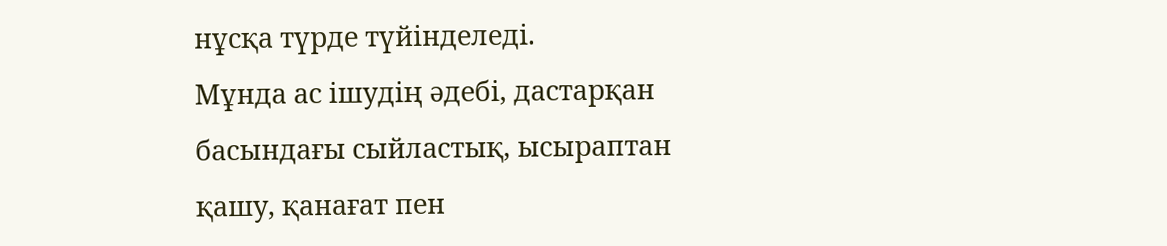нұсқа түрде түйінделеді.
Мұнда ас ішудің әдебі, дастарқан басындағы сыйластық, ысыраптан қашу, қанағат пен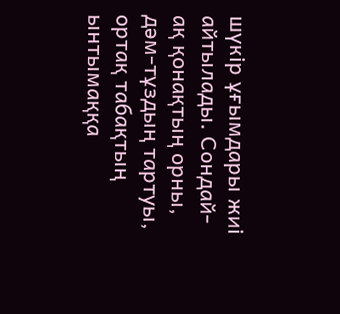шүкір ұғымдары жиі айтылады. Сондай-ақ қонақтың орны, дәм-тұздың тартуы, ортақ табақтың ынтымаққа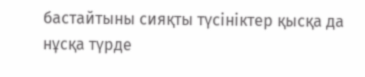бастайтыны сияқты түсініктер қысқа да нұсқа түрде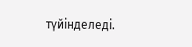түйінделеді.